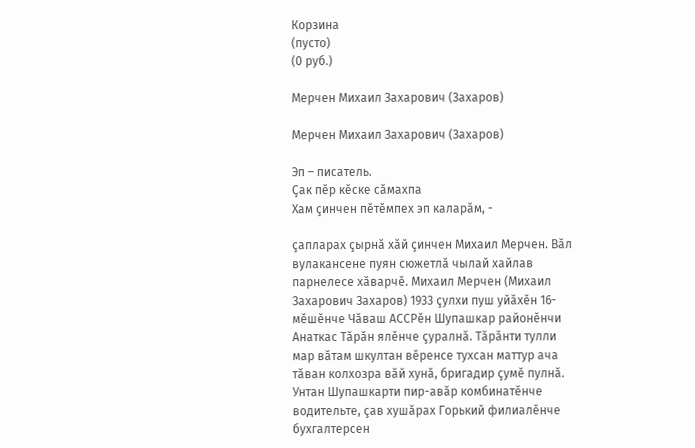Корзина
(пусто)
(0 руб.)

Мерчен Михаил Захарович (Захаров)

Мерчен Михаил Захарович (Захаров)

Эп – писатель.
Çак пĕр кĕске сăмахпа
Хам çинчен пĕтĕмпех эп каларăм, -

çапларах çырнă хăй çинчен Михаил Мерчен. Вăл вулакансене пуян сюжетлă чылай хайлав парнелесе хăварчĕ. Михаил Мерчен (Михаил Захарович Захаров) 1933 çулхи пуш уйăхĕн 16-мĕшĕнче Чăваш АССРĕн Шупашкар районĕнчи Анаткас Тăрăн ялĕнче çуралнă. Тăрăнти тулли мар вăтам шкултан вĕренсе тухсан маттур ача тăван колхозра вăй хунă, бригадир çумĕ пулнă. Унтан Шупашкарти пир-авăр комбинатĕнче водительте, çав хушăрах Горький филиалĕнче бухгалтерсен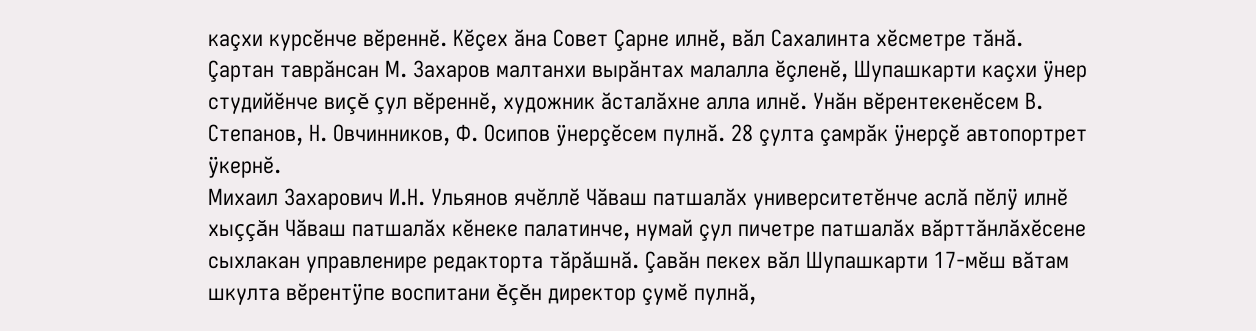каçхи курсĕнче вĕреннĕ. Кĕçех ăна Совет Çарне илнĕ, вăл Сахалинта хĕсметре тăнă.
Çартан таврăнсан М. Захаров малтанхи вырăнтах малалла ĕçленĕ, Шупашкарти каçхи ÿнер студийĕнче виçĕ çул вĕреннĕ, художник ăсталăхне алла илнĕ. Унăн вĕрентекенĕсем В. Степанов, Н. Овчинников, Ф. Осипов ÿнерçĕсем пулнă. 28 çулта çамрăк ÿнерçĕ автопортрет ÿкернĕ.
Михаил Захарович И.Н. Ульянов ячĕллĕ Чăваш патшалăх университетĕнче аслă пĕлÿ илнĕ хыççăн Чăваш патшалăх кĕнеке палатинче, нумай çул пичетре патшалăх вăрттăнлăхĕсене сыхлакан управленире редакторта тăрăшнă. Çавăн пекех вăл Шупашкарти 17-мĕш вăтам шкулта вĕрентÿпе воспитани ĕçĕн директор çумĕ пулнă,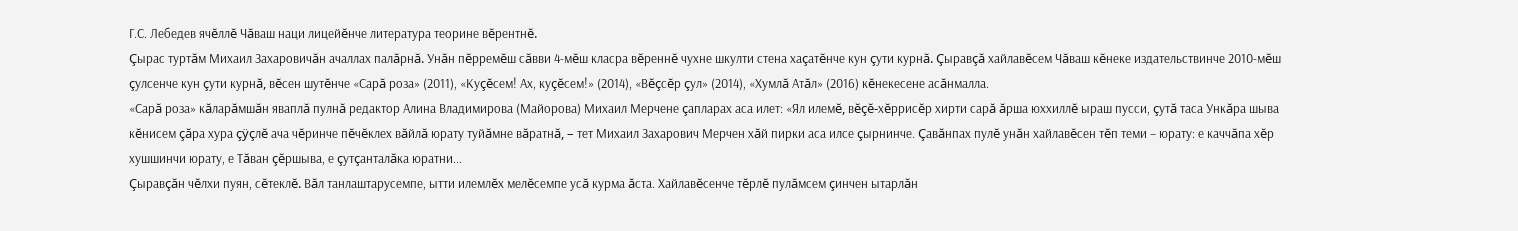Г.С. Лебедев ячĕллĕ Чăваш наци лицейĕнче литература теорине вĕрентнĕ.
Çырас туртăм Михаил Захаровичăн ачаллах палăрнă. Унăн пĕрремĕш сăвви 4-мĕш класра вĕреннĕ чухне шкулти стена хаçатĕнче кун çути курнă. Çыравçă хайлавĕсем Чăваш кĕнеке издательствинче 2010-мĕш çулсенче кун çути курнă, вĕсен шутĕнче «Сарă роза» (2011), «Куçĕсем! Ах, куçĕсем!» (2014), «Вĕçсĕр çул» (2014), «Хумлă Атăл» (2016) кĕнекесене асăнмалла.
«Сарă роза» кăларăмшăн яваплă пулнă редактор Алина Владимирова (Майорова) Михаил Мерчене çапларах аса илет: «Ял илемĕ, вĕçĕ-хĕррисĕр хирти сарă ăрша юххиллĕ ыраш пусси, çутă таса Ункăра шыва кĕнисем çăра хура çÿçлĕ ача чĕринче пĕчĕклех вăйлă юрату туйăмне вăратнă, – тет Михаил Захарович Мерчен хăй пирки аса илсе çырнинче. Çавăнпах пулĕ унăн хайлавĕсен тĕп теми – юрату: е каччăпа хĕр хушшинчи юрату, е Тăван çĕршыва, е çутçанталăка юратни...
Çыравçăн чĕлхи пуян, сĕтеклĕ. Вăл танлаштарусемпе, ытти илемлĕх мелĕсемпе усă курма ăста. Хайлавĕсенче тĕрлĕ пулăмсем çинчен ытарлăн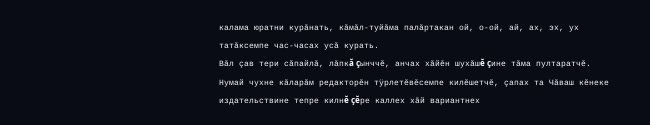калама юратни курăнать, кăмăл-туйăма палăртакан ой, о-ой, ай, ах, эх, ух татăксемпе час-часах усă курать.
Вăл çав тери сăпайлă, лăпкă çынччĕ, анчах хăйĕн шухăшĕ çине тăма пултаратчĕ. Нумай чухне кăларăм редакторĕн тÿрлетĕвĕсемпе килĕшетчĕ, çапах та Чăваш кĕнеке издательствине тепре килнĕ çĕре каллех хăй вариантнех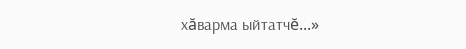хăварма ыйтатчĕ...»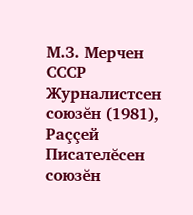М.З. Мерчен СССР Журналистсен союзĕн (1981), Раççей Писателĕсен союзĕн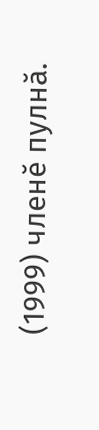(1999) членĕ пулнă.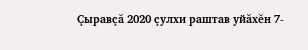Çыравçă 2020 çулхи раштав уйăхĕн 7-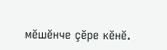мĕшĕнче çĕре кĕнĕ.